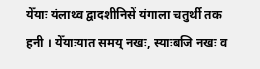येँयाः यंलाथ्व द्वादशीनिसें यंगाला चतुर्थी तक हनी । येँयाःयात समय् नखः, स्याःबजि नखः व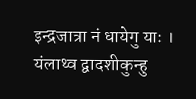इन्द्रजात्रा नं धायेगु याः । यंलाथ्व द्वादशीकुन्हु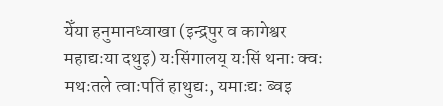येँया हनुमानध्वाखा (इन्द्रपुर व कागेश्वर महाद्यःया दथुइ) यःसिंगालय् यःसिं थनाः क्वः मथःतले त्वाःपतिं हाथुद्यः, यमाःद्यः ब्वइ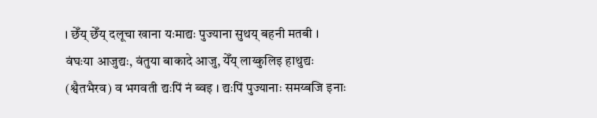। छेँय् छेँय् दलूचा खाना यःमाद्यः पुज्याना सुथय् बहनी मतबी । वंघःया आजुद्यः, वंतुया बाकादे आजु, येँय् लाय्कुलिइ हाथुद्यः (श्वैतभैरव) व भगवती द्यःपिं नं ब्वइ । द्यःपिं पुज्यानाः समय्बजि इनाः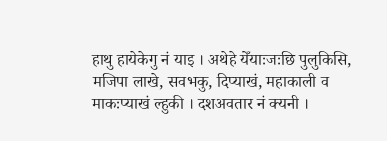हाथु हायेकेगु नं याइ । अथेहे येँयाःजःछि पुलुकिसि, मजिपा लाखे, सवभकु, दिप्याखं, महाकाली व माकःप्याखं ल्हुकी । दशअवतार नं क्यनी ।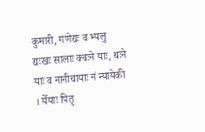कुमारी, गणेद्यः व भ्यलु द्यःखः सालाः क्वःने याः, थःने याः व नानीचायाः नं न्यायेकी । येँयाः पितृ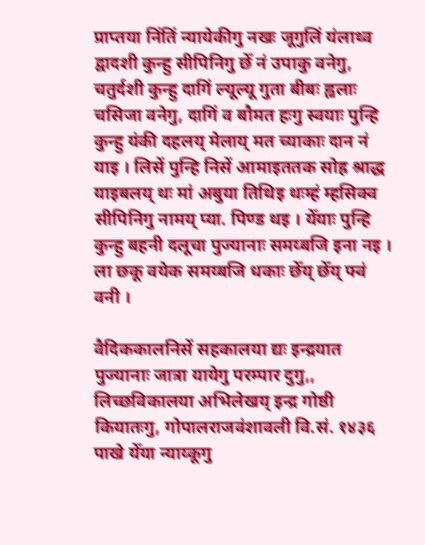प्राप्तया निंतिं न्यायेकीगु नखः जूगुलिं यंलाथ्व द्वादशी कुन्हु सीपिनिगु छेँ नं उपाकु वनेगु, चतुर्दशी कुन्हु दागिं ल्यूल्यू गुता बीबः ह्वलाः चसिजा वनेगु, दागिं व बौमत हःगु स्वयाः पुन्हि कुन्हु यंकी दहलय् मेलाय् मत च्याकाः दान नं याइ । लिसें पुन्हि निसें आमाइततक सोह्र श्राद्ध याइबलय् थः मां अबुया तिथिइ थःम्हं म्हसिक्व सीपिनिगु नामय् प्या. पिण्ड थइ । येँयाः पुन्हि कुन्हु बहनी दलूचा पुज्यानाः समय्बजि इना नइ । ला छकू वयेक समय्बजि धकाः छेँय् छेँय् फ्वं वनी ।

वैदिककालनिसें सहकालया द्यः इन्द्रयात पुज्यानाः जात्रा यायेगु परम्पार दुगु,, लिच्छविकालया अभिलेखय् इन्द्र गोष्ठी कियातःगु, गोपालराजवंशावली वि.सं. १४३६ पाखे येँया न्याय्कूगु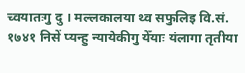च्वयातःगु दु । मल्लकालया थ्व सफुलिइ वि.सं. १७४१ निसें प्यन्हु न्यायेकीगु येँयाः यंलागा तृतीया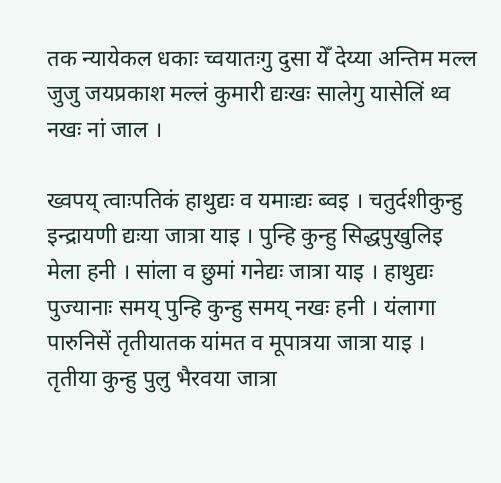तक न्यायेकल धकाः च्वयातःगु दुसा येँ देय्या अन्तिम मल्ल जुजु जयप्रकाश मल्लं कुमारी द्यःखः सालेगु यासेलिं थ्व नखः नां जाल ।

ख्वपय् त्वाःपतिकं हाथुद्यः व यमाःद्यः ब्वइ । चतुर्दशीकुन्हु इन्द्रायणी द्यःया जात्रा याइ । पुन्हि कुन्हु सिद्धपुखुलिइ मेला हनी । सांला व छुमां गनेद्यः जात्रा याइ । हाथुद्यः पुज्यानाः समय् पुन्हि कुन्हु समय् नखः हनी । यंलागा पारुनिसें तृतीयातक यांमत व मूपात्रया जात्रा याइ । तृतीया कुन्हु पुलु भैरवया जात्रा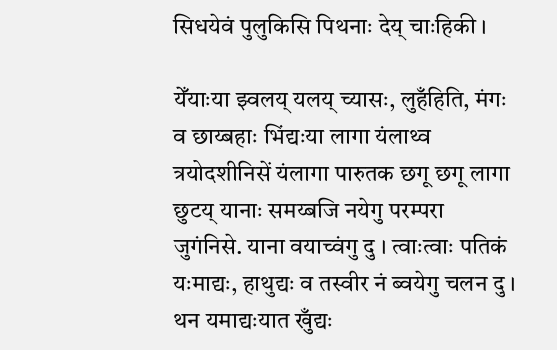सिधयेवं पुलुकिसि पिथनाः देय् चाःहिकी ।

येँयाःया झ्वलय् यलय् च्यासः, लुहँहिति, मंगः व छाय्बहाः भिंद्यःया लागा यंलाथ्व त्रयोदशीनिसें यंलागा पारुतक छगू छगू लागा छुटय् यानाः समय्बजि नयेगु परम्परा जुगंनिसे. याना वयाच्वंगु दु । त्वाःत्वाः पतिकं यःमाद्यः, हाथुद्यः व तस्वीर नं ब्वयेगु चलन दु । थन यमाद्यःयात खुँद्यः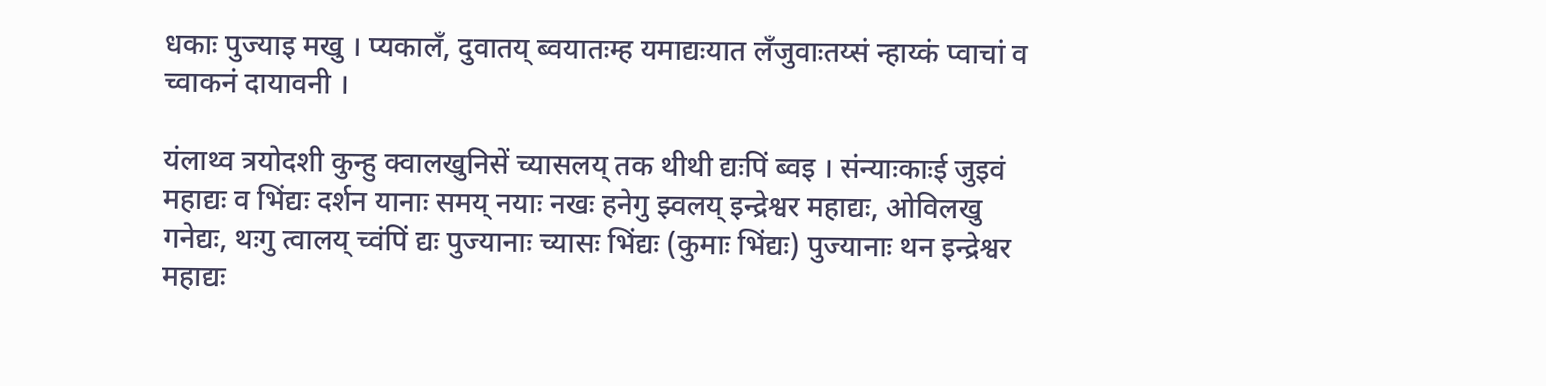धकाः पुज्याइ मखु । प्यकालँ, दुवातय् ब्वयातःम्ह यमाद्यःयात लँजुवाःतय्सं न्हाय्कं प्वाचां व च्वाकनं दायावनी ।

यंलाथ्व त्रयोदशी कुन्हु क्वालखुनिसें च्यासलय् तक थीथी द्यःपिं ब्वइ । संन्याःकाःई जुइवं महाद्यः व भिंद्यः दर्शन यानाः समय् नयाः नखः हनेगु झ्वलय् इन्द्रेश्वर महाद्यः, ओविलखु गनेद्यः, थःगु त्वालय् च्वंपिं द्यः पुज्यानाः च्यासः भिंद्यः (कुमाः भिंद्यः) पुज्यानाः थन इन्द्रेश्वर महाद्यः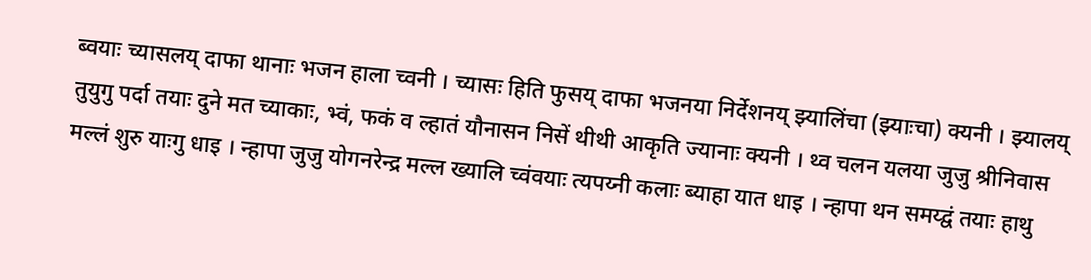ब्वयाः च्यासलय् दाफा थानाः भजन हाला च्वनी । च्यासः हिति फुसय् दाफा भजनया निर्देशनय् झ्यालिंचा (झ्याःचा) क्यनी । झ्यालय् तुयुगु पर्दा तयाः दुने मत च्याकाः, भ्वं, फकं व ल्हातं यौनासन निसें थीथी आकृति ज्यानाः क्यनी । थ्व चलन यलया जुजु श्रीनिवास मल्लं शुरु याःगु धाइ । न्हापा जुजु योगनरेन्द्र मल्ल ख्यालि च्वंवयाः त्यपय्नी कलाः ब्याहा यात धाइ । न्हापा थन समय्द्वं तयाः हाथु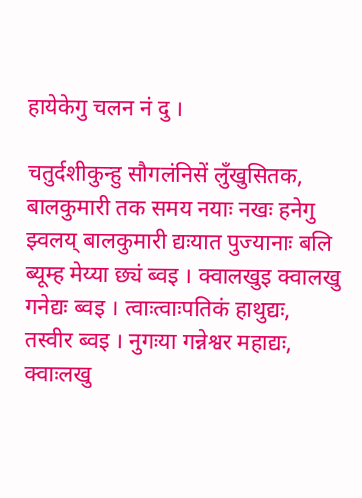हायेकेगु चलन नं दु ।

चतुर्दशीकुन्हु सौगलंनिसें लुँखुसितक, बालकुमारी तक समय नयाः नखः हनेगु झ्वलय् बालकुमारी द्यःयात पुज्यानाः बलि ब्यूम्ह मेय्या छ्यं ब्वइ । क्वालखुइ क्वालखु गनेद्यः ब्वइ । त्वाःत्वाःपतिकं हाथुद्यः, तस्वीर ब्वइ । नुगःया गन्नेश्वर महाद्यः, क्वाःलखु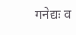गनेद्यः व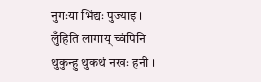नुगःया भिंद्यः पुज्याइ । लुँहिति लागाय् च्वंपिनि थुकुन्हु थुकथं नखः हनी ।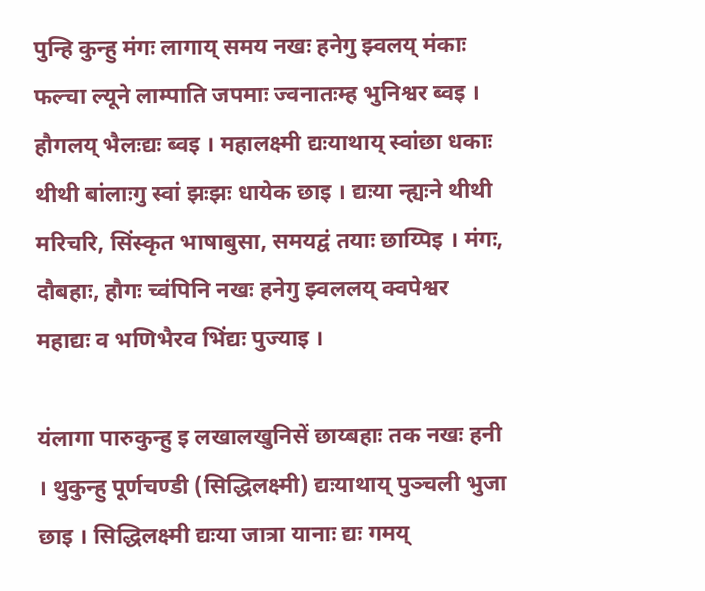पुन्हि कुन्हु मंगः लागाय् समय नखः हनेगु झ्वलय् मंकाः फल्चा ल्यूने लाम्पाति जपमाः ज्वनातःम्ह भुनिश्वर ब्वइ । हौगलय् भैलःद्यः ब्वइ । महालक्ष्मी द्यःयाथाय् स्वांछा धकाः थीथी बांलाःगु स्वां झःझः धायेक छाइ । द्यःया न्ह्यःने थीथी मरिचरि, सिंस्कृत भाषाबुसा, समयद्वं तयाः छाय्पिइ । मंगः, दौबहाः, हौगः च्वंपिनि नखः हनेगु झ्वललय् क्वपेश्वर महाद्यः व भणिभैरव भिंद्यः पुज्याइ ।

यंलागा पारुकुन्हु इ लखालखुनिसें छाय्बहाः तक नखः हनी । थुकुन्हु पूर्णचण्डी (सिद्धिलक्ष्मी) द्यःयाथाय् पुञ्चली भुजा छाइ । सिद्धिलक्ष्मी द्यःया जात्रा यानाः द्यः गमय्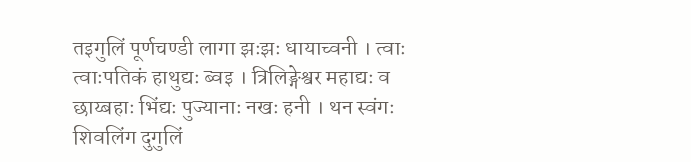तइगुलिं पूर्णचण्डी लागा झःझः धायाच्वनी । त्वाः त्वाःपतिकं हाथुद्यः ब्वइ । त्रिलिङ्गेश्वर महाद्यः व छाय्बहाः भिंद्यः पुज्यानाः नखः हनी । थन स्वंगः शिवलिंग दुगुलिं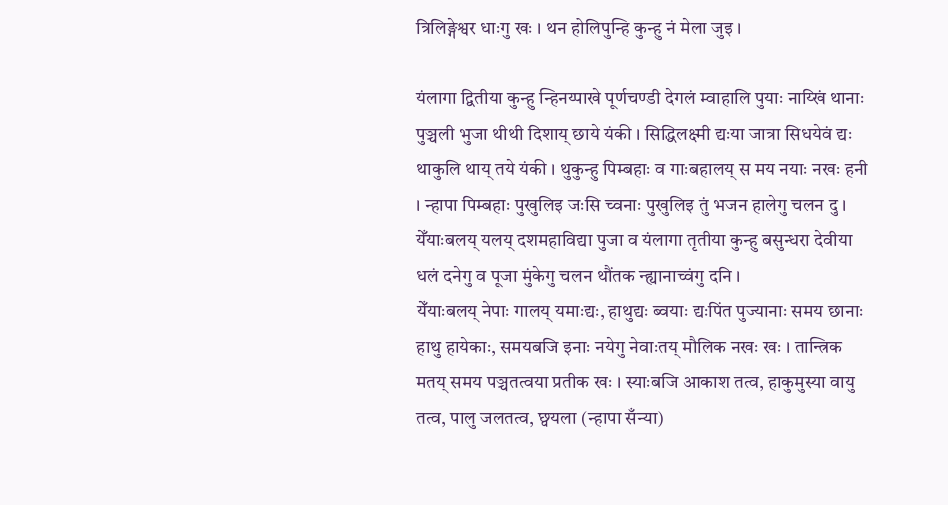त्रिलिङ्गेश्वर धाःगु खः । थन होलिपुन्हि कुन्हु नं मेला जुइ ।

यंलागा द्वितीया कुन्हु न्हिनय्पाखे पूर्णचण्डी देगलं म्वाहालि पुयाः नाय्खिं थानाः पुञ्चली भुजा थीथी दिशाय् छाये यंकी । सिद्धिलक्ष्मी द्यःया जात्रा सिधयेवं द्यः थाकुलि थाय् तये यंकी । थुकुन्हु पिम्बहाः व गाःबहालय् स मय नयाः नखः हनी । न्हापा पिम्बहाः पुखुलिइ जःसि च्वनाः पुखुलिइ तुं भजन हालेगु चलन दु । येँयाःबलय् यलय् दशमहाविद्या पुजा व यंलागा तृतीया कुन्हु बसुन्धरा देवीया धलं दनेगु व पूजा मुंकेगु चलन थौंतक न्ह्यानाच्वंगु दनि ।
येँयाःबलय् नेपाः गालय् यमाःद्यः, हाथुद्यः ब्वयाः द्यःपिंत पुज्यानाः समय छानाः हाथु हायेकाः, समयबजि इनाः नयेगु नेवाःतय् मौलिक नखः खः । तान्त्रिक मतय् समय पञ्चतत्वया प्रतीक खः । स्याःबजि आकाश तत्व, हाकुमुस्या वायु तत्व, पालु जलतत्व, छ्वयला (न्हापा सँन्या)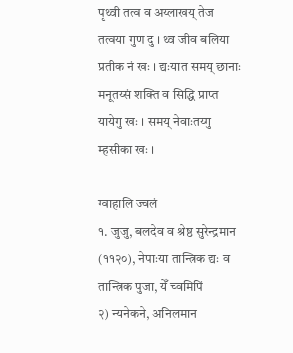पृथ्वी तत्व व अय्लाखय् तेज तत्वया गुण दु । थ्व जीव बलिया प्रतीक नं खः । द्यःयात समय् छानाः मनूतय्सं शक्ति व सिद्धि प्राप्त यायेगु खः । समय् नेवाःतय्गु म्हसीका खः ।

ग्वाहालि ज्वलं
१. जुजु, बलदेव व श्रेष्ठ सुरेन्द्रमान (११२०), नेपाःया तान्त्रिक द्यः व तान्त्रिक पुजा, येँ च्वमिपिं
२) न्यनेकने, अनिलमान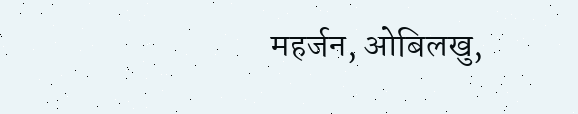महर्जन, ओबिलखु,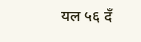यल ५६ दँ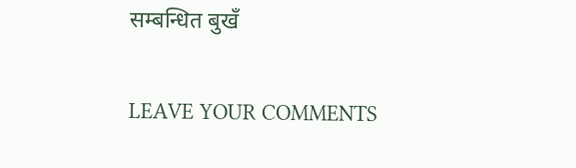सम्बन्धित बुखँ

LEAVE YOUR COMMENTS